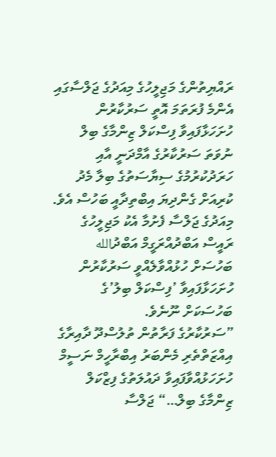ރައްޔިތުންގެ މަޖިލީހުގެ މިއަދުގެ ޖަލްސާގައި އެންމެ ފުރަތަމަ އޮތީ ސަރުކާރުން ހުށަހަޅާފައިވާ ފިސްކަލް ޒިންމާގެ ބިލް ނުވަތަ ސަރުކާރުގެ އާމްދަނީ އާއި ހަރަދުކުރުމުގެ ސިޔާސަތުގެ ބިލާ މެދު ކުރިއަށް ގެންދިޔަ އިބްތިދާއީ ބަހުސް އެވެ.
މިއަދުގެ ޖަލްސާ ފެށުމާ އެކު މަޖިލީހުގެ ރައީސް އަބްދުއްރަގީމް އަބްދުالله ބަހުސަށް ހުޅުއްވާލެއްވީ ސަރުކާރުން ހުށަހަޅާފައިވާ ’ފިސްކަލް ބިލު’ގެ ބަހުސަކަށް ނޫނެވެ.
”ސަރުކާރުގެ ފަރާތުން ތުލުސްދޫ ދާއިރާގެ އިއްޒަތްތެރި މެންބަރު އިބްރާހީމް ނަސީމް ހުށަހަޅުއްވާފައިވާ ދައުލަތުގެ ފިޒްކަލް ޒިންމާގެ ބިލް…“ ޖަލްސާ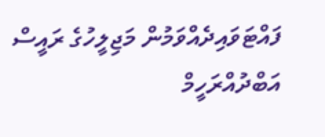ފައްޓަވައިދެއްވަމުން މަޖިލީހުގެ ރައީސް އަބްދުއްރަހީމް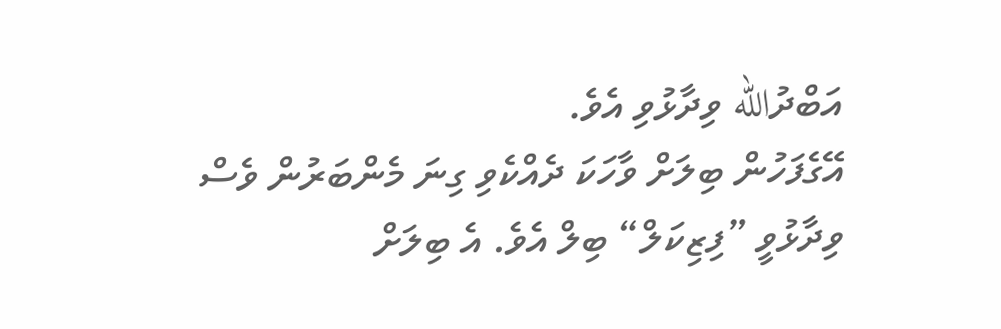އަބްދުالله ވިދާޅުވި އެވެ.
އޭގެފަހުން ބިލަށް ވާހަކަ ދެއްކެވި ގިނަ މެންބަރުން ވެސް ވިދާޅުވީ ”ފިޒިކަލް“ ބިލް އެވެ. އެ ބިލަށް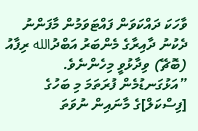ވާހަކަ ދައްކަވަން ފައްޓަވަމުން މާފަންނު ދެކުނު ދާއިރާގެ މެންބަރު އަބްދުالله ރިފާއު (ބޮޗޭ) ވިދާޅުވީ މިހެންނެވެ.
”އަޅުގަނޑުމެން ފުރަތަމަ މި ބަހުގެ [ފިސްކަލް]ގެ މާނައިން ނުވަތަ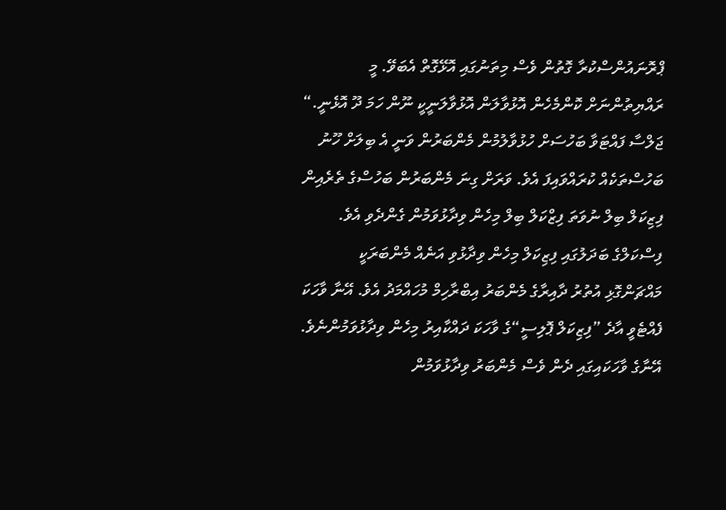ޕްރޮނައުންސްކުރާ ގޮތުން ވެސް މިތަނުގައި އޮޅޭގޮތް އެބަވޭ. މީ ރައްޔިތުންނަށް ކޮންމެހެން އޮޅުވާލަން އޮޅުވާލަނީކީ ނޫން ހަމަ ދޫ އޮޅެނީ.“
ޖަލްސާ ފައްޓަވާ ބަހުސަށް ހުޅުވާލުމުން މެންބަރުން ވަނީ އެ ބިލަށް ހޫނު ބަހުސްތަކެއް ކުރައްވައިފަ އެވެ. ވަރަށް ގިނަ މެންބަރުން ބަހުސްގެ ތެރެއިން ފިޒިކަލް ބިލް ނުވަތަ ފިޒްކަލް ބިލް މިހެން ވިދާޅުވަމުން ގެންދެވި އެވެ.
ފިސްކަލްގެ ބަދަލުގައި ފިޒިކަލް މިހެން ވިދާޅުވި އަނެއް މެންބަރަކީ މައްޗަންގޮޅި އުތުރު ދާއިރާގެ މެންބަރު އިބްރާހިމް މުހައްމަދު އެވެ. އޭނާ ވާހަކަ ފެއްޓެވީ އާދެ ”ފިޒިކަލް ޕޮލިސީ“ގެ ވާހަކަ ދައްކާއިރު މިހެން ވިދާޅުވަމުންނެވެ. އޭނާގެ ވާހަކައިގައި ދެން ވެސް މެންބަރު ވިދާޅުވަމުން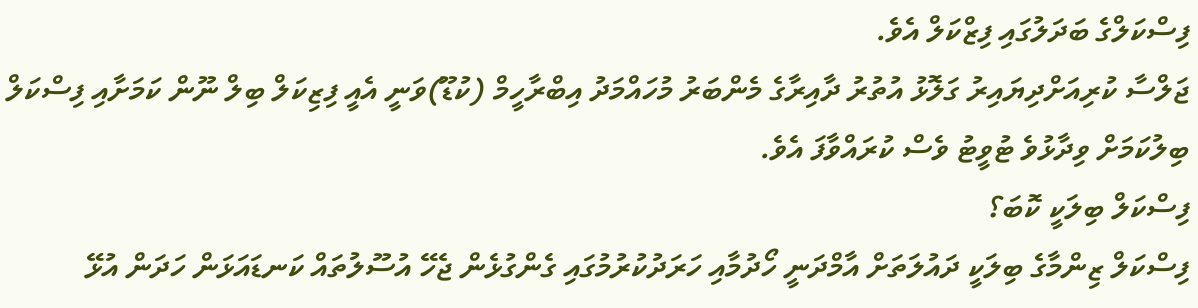ފިސްކަލްގެ ބަދަލުގައި ފިޒްކަލް އެވެ.
ޖަލްސާ ކުރިއަށްދިޔައިރު ގަލޮޅު އުތުރު ދާއިރާގެ މެންބަރު މުހައްމަދު އިބްރާހީމް (ކުޑޫ)ވަނީ އެއީ ފިޒިކަލް ބިލް ނޫން ކަމަށާއި ފިސްކަލް ބިލުކަމަށް ވިދާޅުވެ ޓުވީޓު ވެސް ކުރައްވާފަ އެވެ.
ފިސްކަލް ބިލަކީ ކޮބަ؟
ފިސްކަލް ޒިންމާގެ ބިލަކީ ދައުލަތަށް އާމްދަނީ ހޯދުމާއި ހަރަދުކުރުމުގައި ގެންގުޅެން ޖެހޭ އުސޫލުތައް ކަނޑައަޅަން ހަދަން އުޅޭ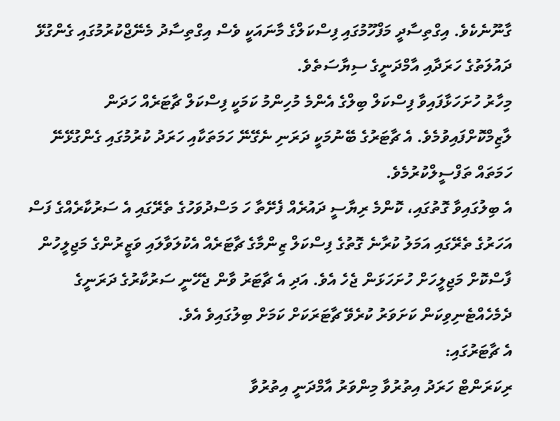ގާނޫނެކެވެ. އިގްތިސާދީ މަފްހޫމުގައި ފިސްކަލްގެ މާނައަކީ ވެސް އިގްތިސާދު މެނޭޖްކުރުމުގައި ގެންގުޅޭ ދައުލަތުގެ ހަރަދާއި އާމްދަނީގެ ސިޔާސަތެވެ.
މިހާރު ހުށަހަޅާފައިވާ ފިސްކަލް ބިލްގެ އެންމެ މުހިންމު ކަމަކީ ފިސްކަލް ޗާޓަރެއް ހަދަން ލާޒިމްކޮށްފައިވުމެވެ. އެ ޗާޓަރުގެ ބޭނުމަކީ ދަރަނި ނެގޭނޭ ހަމަތަކާއި ހަރަދު ކުރުމުގައި ގެންގުޅޭނޭ ހަމަތައް ތަފްސީލްކުރުމެވެ.
އެ ބިލުގައިވާ ގޮތުގައި، ކޮންމެ ރިޔާސީ ދައުރެއް ފެށޭތާ ހަ މަސްދުވަހުގެ ތެރޭގައި އެ ސަރުކާރެއްގެ ފަސް އަހަރުގެ ތެރޭގައި އަމަލު ކުރާނެ ގޮތުގެ ފިސްކަލް ޒިންމާގެ ޗާޓަރެއް އެކުލަވާލައި ވަޒީރުންގެ މަޖިލީހުން ފާސްކޮށް މަޖިލީހަށް ހުށަހަޅަން ޖެހެ އެވެ. އަދި އެ ޗާޓަރު ވާން ޖެހޭނީ ސަރުކާރުގެ ދަރަނީގެ ދެމެހެއްޓެނިވިކަން ކަށަވަރު ކުރެވޭ ޗާޓަރަކަށް ކަމަށް ބިލުގައިވެ އެވެ.
އެ ޗާޓަރުގައި:
ރިކަރަންޓް ހަރަދު އިތުރުވާ މިންވަރު އާމްދަނީ އިތުރުވާ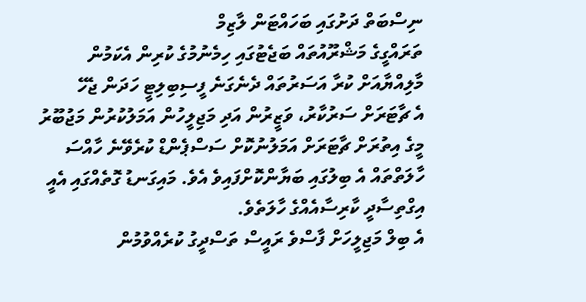ނިސްބަތް ދަށުގައި ބަހައްޓަން ލާޒިމް
ތަރައްގީގެ މަޝްރޫއުތައް ބަޖެޓުގައި ހިމެނުމުގެ ކުރިން އެކަމުން މާލިއްޔާއަށް ކުރާ އަސަރުތައް ދެނެގަނެ ފީސިބިލިޓީ ހަދަން ޖެހޭ
އެ ޗާޓަރަށް ސަރުކާރު، ވަޒީރުން އަދި މަޖިލީހުން އަމަލުކުރުން މަޖުބޫރު
މީގެ އިތުރަށް ޗާޓަރަށް އަމަލުނުކޮށް ސަސްޕެންޑް ކުރެވޭނެ ހާއްސަ ހާލަތްތައް އެ ބިލުގައި ބަޔާންކޮށްފައިވެ އެވެ. މައިގަނޑު ގޮތެއްގައި އެއީ އިގްތިސާދީ ކާރިސާއެއްގެ ހާލަތެވެ.
އެ ބިލް މަޖިލީހަށް ފާސްވެ ރައީސް ތަސްދީގު ކުރެއްވުމުން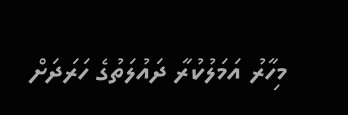މިހާރު އަމަލުކުރާ ދައުލަތުގެ ހަރަދަށް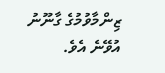ޒިންމާވުމުގެ ގާނޫނު އުވޭނެ އެވެ.